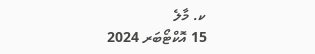ކ. މާލެ
15 އޮކްޓޯބަރ 2024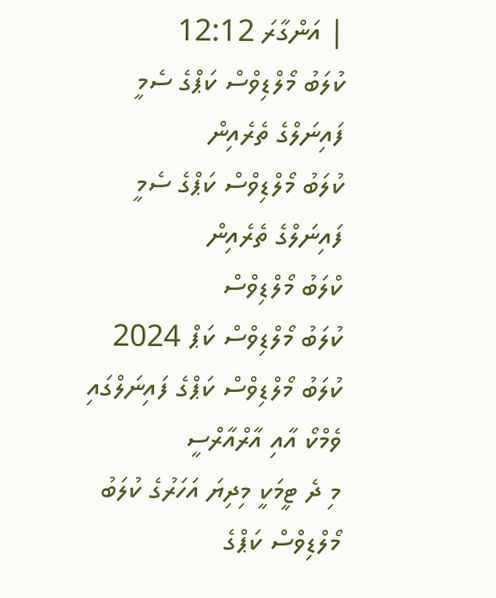| އަންގާރަ 12:12
ކުލަބު މޯލްޑިވްސް ކަޕްގެ ސެމީ ފައިނަލްގެ ތެރެއިން
ކުލަބު މޯލްޑިވްސް ކަޕްގެ ސެމީ ފައިނަލްގެ ތެރެއިން
ކްލަބު މޯލްޑިވްސް
ކުލަބު މޯލްޑިވްސް ކަޕް 2024
ކުލަބު މޯލްޑިވްސް ކަޕްގެ ފައިނަލްގައި ވެމްކޯ އާއި އާރްއާރްސީ
މި ދެ ޓީމަކީ މިދިޔަ އަހަރުގެ ކުލަބު މޯލްޑިވްސް ކަޕްގެ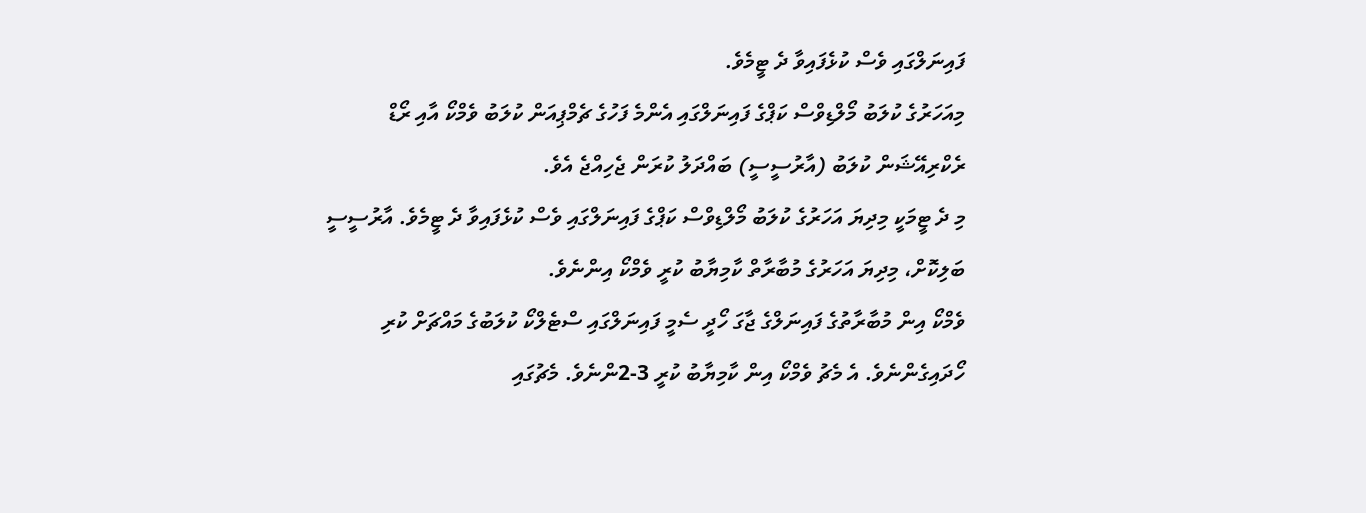ފައިނަލްގައި ވެސް ކުޅެފައިވާ ދެ ޓީމެވެ.
މިއަހަރުގެ ކުލަބު މޯލްޑިވްސް ކަޕްގެ ފައިނަލްގައި އެންމެ ފަހުގެ ޗެމްޕިއަން ކުލަބު ވެމްކޯ އާއި ރޯޑް ރެކްރިއޭޝަން ކުލަބު (އާރުސީސީ) ބައްދަލު ކުރަން ޖެހިއްޖެ އެވެ.
މި ދެ ޓީމަކީ މިދިޔަ އަހަރުގެ ކުލަބު މޯލްޑިވްސް ކަޕްގެ ފައިނަލްގައި ވެސް ކުޅެފައިވާ ދެ ޓީމެވެ. އާރުސީސީ ބަލިކޮށް، މިދިޔަ އަހަރުގެ މުބާރާތް ކާމިޔާބު ކުރީ ވެމްކޯ އިންނެވެ.
ވެމްކޯ އިން މުބާރާތުގެ ފައިނަލްގެ ޖާގަ ހޯދީ ސެމީ ފައިނަލްގައި ސްޓެލްކޯ ކުލަބުގެ މައްޗަށް ކުރި ހޯދައިގެންނެވެ. އެ މެޗު ވެމްކޯ އިން ކާމިޔާބު ކުރީ 3-2ންނެވެ. މެޗުގައި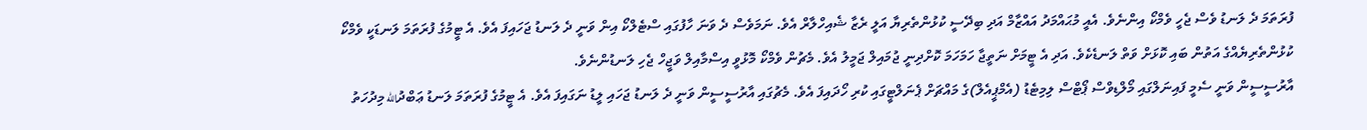ފުރަތަމަ ދެ ލަނޑު ވެސް ޖެހީ ވެމްކޯ އިންނެވެ. އެއީ މުޙައްމަދު އައްޒާމް އަދި ބިދޭސީ ކުޅުންތެރިޔާ އަލީ ރެޒާ ޝެއިހްލާރް އެވެ. ނަމަވެސް ދެ ވަނަ ހާފުގައި ސްޓެލްކޯ އިން ވަނީ ދެ ލަނޑު ޖަހައިފަ އެވެ. އެ ޓީމުގެ ފުރަތަމަ ލަނޑަކީ ވެމްކޯ ކުޅުންތެރިޔެއްގެ އަތުން ބައި ކޮޅަށް ވަތް ލަނޑެކެވެ. އަދި އެ ޓީމަށް ނަތީޖާ ހަމަހަމަ ކޮށްދިނީ ޖުމައިލް ޖަމީލު އެވެ. މެޗުން ވެމްކޯ މޮޅުވީ އިސްމާއިލް ވަޖީހް ޖެހި ލަނޑުންނެވެ.
އާރުސީސީން ވަނީ ސެމީ ފައިނަލްގައި މޯލްޑިވްސް ޕޯޓްސް ލިމިޓެޑު (އެމްޕީއެލް)ގެ މައްޗަށް ޕެނަލްޓީގައި ކުރި ހޯދައިފަ އެވެ. މެޗުގައި އާރުސީސީން ވަނީ ދެ ލަނޑު ޖަހައި ލީޑު ނަގައިފަ އެވެ. އެ ޓީމުގެ ފުރަތަމަ ލަނޑު ޢަބްދުالله މިދުހަތު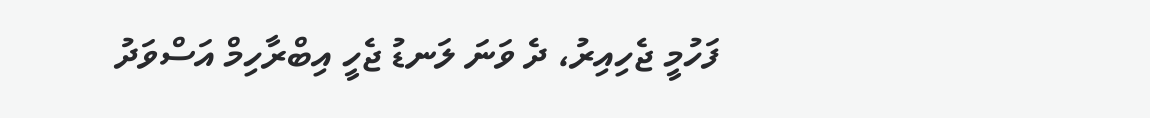ފަހުމީ ޖެހިއިރު، ދެ ވަނަ ލަނޑު ޖެހީ އިބްރާހިމް އަސްވަދު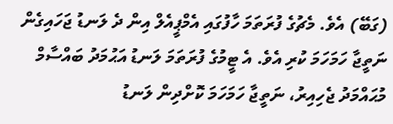(ގަބޭ) އެވެ. މެޗުގެ ފުރަތަމަ ހާފުގައި އެމްޕީއެލް އިން ދެ ލަނޑު ޖަހައިގެން ނަތީޖާ ހަމަހަމަ ކުރި އެވެ. އެ ޓީމުގެ ފުރަތަމަ ލަނޑު އަޙުމަދު ބައްސާމް މުޙައްމަދު ޖެހިއިރު، ނަތީޖާ ހަމަހަމަ ކޮށްދިން ލަނޑު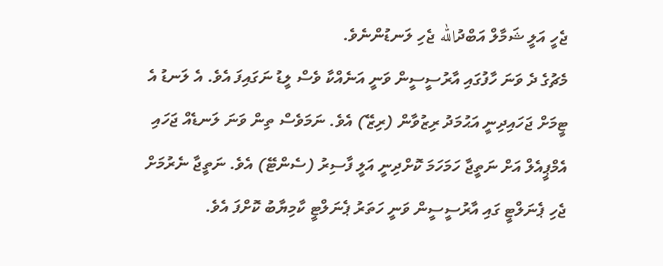ޖެހީ އަލީ ޝަމާލް އަބްދުالله ޖެހި ލަނޑުންނެވެ.
މެޗުގެ ދެ ވަނަ ހާފުގައި އާރުސީސީން ވަނީ އަނެއްކާ ވެސް ލީޑު ނަގައިފަ އެވެ. އެ ލަނޑު އެ ޓީމަށް ޖަހައިދިނީ އަޙުމަދު ރިޒުވާން (ރިޒޭ) އެވެ. ނަމަވެސް ތިން ވަނަ ލަނޑެއް ޖަހައި އެމްޕީއެލް އަށް ނަތީޖާ ހަމަހަމަ ކޮށްދިނީ އަލީ ފާސިރު (ސެންޓޭ) އެވެ. ނަތީޖާ ނެރުމަށް ޖެހި ޕެނަލްޓީ ގައި އާރުސީސީން ވަނީ ހަތަރު ޕެނަލްޓީ ކާމިޔާބު ކޮށްފަ އެވެ.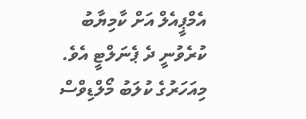އެމްޕީއެލް އަށް ކާމިޔާބު ކުރެވުނީ ދެ ޕެނަލްޓީ އެވެ.
މިއަހަރުގެ ކުލަބު މޯލްޑިވްސް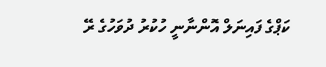ކަޕްގެ ފައިނަލް އޮންނާނީ ހުކުރު ދުވަހުގެ ރޭ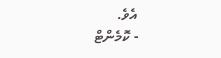އެވެ.
- ކޮމެންޓް